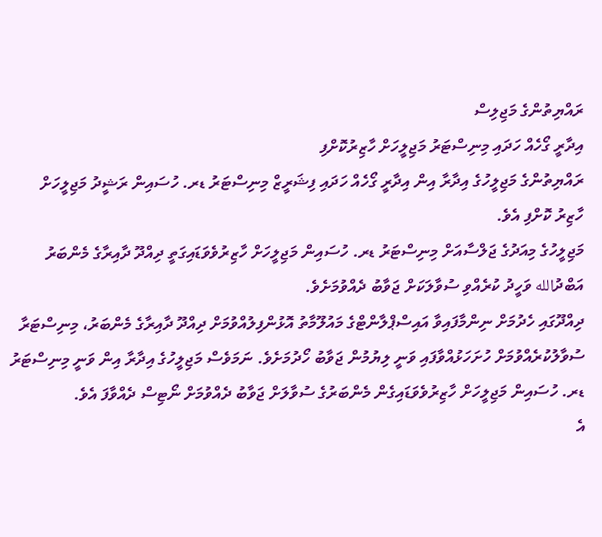ރައްޔިތުންގެ މަޖިލިސް
އިދާރީ ގޯހެއް ހަދައި މިނިސްޓަރު މަޖިލީހަށް ހާޒިރުކޮށްފި
ރައްޔިތުންގެ މަޖިލީހުގެ އިދާރާ އިން އިދާރީ ގޯހެއް ހަދައި ފިޝަރީޒް މިނިސްޓަރު ޑރ. ހުސައިން ރަޝީދު މަޖިލީހަށް ހާޒިރު ކޮށްފި އެވެ.
މަޖިލީހުގެ މިއަދުގެ ޖަލްސާއަށް މިނިސްޓަރު ޑރ. ހުސައިން މަޖިލީހަށް ހާޒިރުވެވަޑައިގަތީ ދިއްދޫ ދާއިރާގެ މެންބަރު އަބްދުالله ވަހީދު ކުރެއްވި ސުވާލަކަށް ޖަވާބު ދެއްވުމަށެވެ.
ދިއްދޫގައި ހެދުމަށް ނިންމާފައިވާ އައިސްޕްލާންޓްގެ މައުލޫމާތު އޮޅުންފިލުއްވުމަށް ދިއްދޫ ދާއިރާގެ މެންބަރު، މިނިސްޓަރާ ސުވާލުކުރެއްވުމަށް ހުށަހަޅުއްވާފައި ވަނީ ލިޔުމުން ޖަވާބު ހޯދުމަށެވެ. ނަމަވެސް މަޖިލީހުގެ އިދާރާ އިން ވަނީ މިނިސްޓަރު ޑރ. ހުސައިން މަޖިލީހަށް ހާޒިރުވެވަޑައިގެން މެންބަރުގެ ސުވާލަށް ޖަވާބު ދެއްވުމަށް ނޯޓިސް ދެއްވާފަ އެވެ.
އެ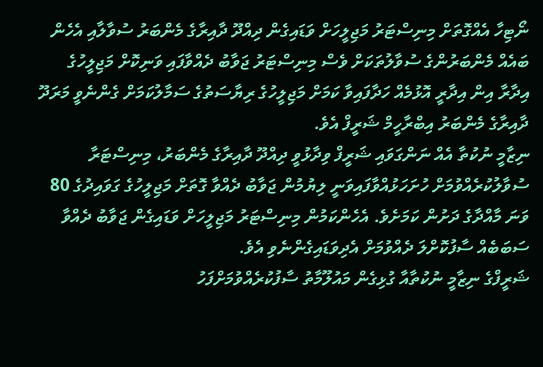ނޯޓިހާ އެއްގޮތަށް މިނިސްޓަރު މަޖިލީހަށް ވަޑައިގެން ދިއްދޫ ދާއިރާގެ މެންބަރު ސުވާލާއި އެހެން ބައެއް މެންބަރުންގެ ސުވާލުތަކަށް ވެސް މިނިސްޓަރު ޖަވާބު ދެއްވާފައި ވަނިކޮށް މަޖިލީހުގެ އިދާރާ އިން އިދާރީ އޮޅުމެއް ހަދާފައިވާ ކަމަށް މަޖިލީހުގެ ރިޔާސަތުގެ ސަމާލުކަމަށް ގެންނެވީ މަރަދޫ ދާއިރާގެ މެންބަރު އިބްރާހީމް ޝަރީފް އެވެ.
ނިޒާމީ ނުކުތާ އެއް ނަންގަވައި ޝަރީފް ވިދާޅުވީ ދިއްދޫ ދާއިރާގެ މެންބަރު، މިނިސްޓަރާ ސުވާލުކުރެއްވުމަށް ހުށަހަޅުއްވާފައިވަނީ ލިޔުމުން ޖަވާބު ދެއްވާ ގޮތަށް މަޖިލީހުގެ ގަވައިދުގެ 80 ވަނަ މާއްދާގެ ދަށުން ކަމަށެވެ. އެހެންކަމުން މިނިސްޓަރު މަޖިލީހަށް ވަޑައިގެން ޖަވާބު ދެއްވާ ސަބަބެއް ސާފުކޮށްލަ ދެއްވުމަށް އެދިވަޑައިގެންނެވި އެވެ.
ޝަރީފްގެ ނިޒާމީ ނުކުތާއާ ގުޅިގެން މައުލޫމާތު ސާފުކުރެއްވުމަށްފަހު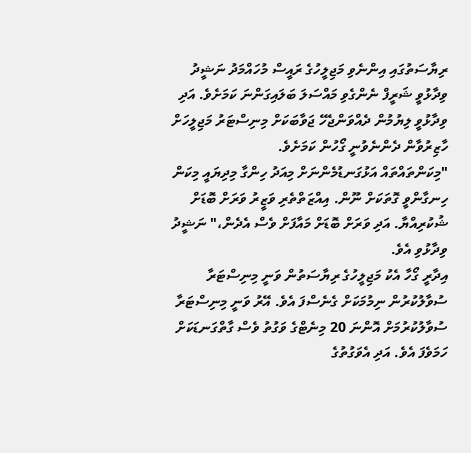ރިޔާސަތުގައި އިންނެވި މަޖިލީހުގެ ރައީސް މުހައްމަދު ނަޝީދު ވިދާޅުވީ ޝަރީފް ނެންގެވި މައްސަލަ ބަލައިގަންނަ ކަމަށެވެ. އަދި ވިދާޅުވީ ލިޔުމުން ދެއްވަންޖެހޭ ޖަވާބަކަށް މިނިސްޓަރު މަޖިލީހަށް ހާޒިރުވާން ދެންނެވުނީ ގޯހުން ކަމަށެވެ.
"މިކަންތައްތައް އަޅުގަނޑުމެންނަށް މިއަދު ހިންގާ މިދިޔައީ މިކަން ހިނގާންވީ ގޮތަކަށް ނޫން. އިއްޒަތްތެރި ވަޒީރު ވަރަށް ބޮޑަށް ޝުކުރިއްޔާ. އަދި ވަރަށް ބޮޑަށް މައާފަށް ވެސް އެދެން،" ނަޝީދު ވިދާޅުވި އެވެ.
އިދާރީ ގޯހާ އެކު މަޖިލީހުގެ ރިޔާސަތުން ވަނީ މިނިސްޓަރާ ސުވާލުކުރުން ނިމުމަކަށް ގެނެސްފަ އެވެ. އޭރު ވަނީ މިނިސްޓަރާ ސުވާލުކުރުމަށް އޮންނަ 20 މިނެޓްގެ ވަގުތު ވެސް ގާތްގަނޑަކަށް ހަމަވެފަ އެވެ. އަދި އެވަގުތުގެ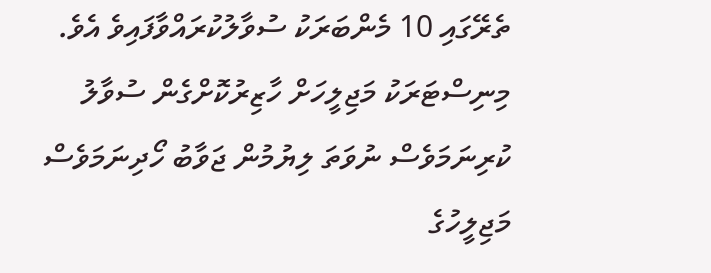ތެރޭގައި 10 މެންބަރަކު ސުވާލުކުރައްވާފައިވެ އެވެ.
މިނިސްޓަރަކު މަޖިލީހަށް ހާޒިރުކޮށްގެން ސުވާލު ކުރިނަމަވެސް ނުވަތަ ލިޔުމުން ޖަވާބު ހޯދިނަމަވެސް މަޖިލީހުގެ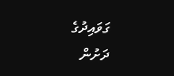ގަވައިދުގެ ދަށުން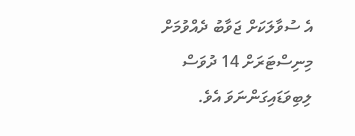އެ ސުވާލަކަށް ޖަވާބު ދެއްވުމަށް މިނިސްޓަރަށް 14 ދުވަސް ލިބިވަޑައިގަންނަވަ އެވެ.